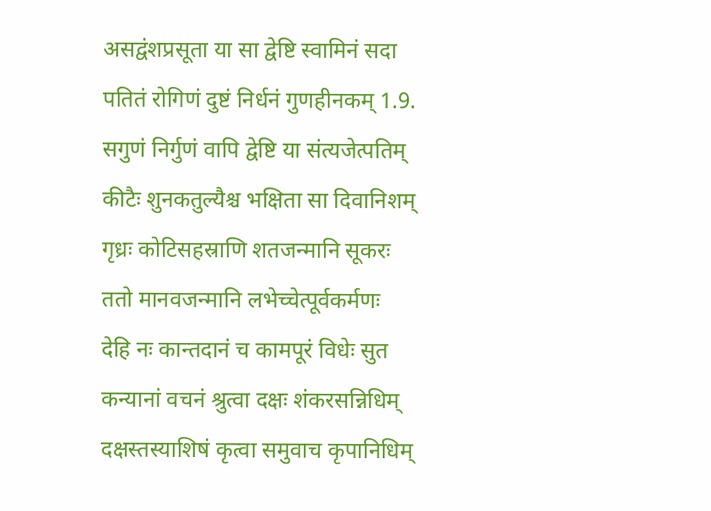असद्वंशप्रसूता या सा द्वेष्टि स्वामिनं सदा
पतितं रोगिणं दुष्टं निर्धनं गुणहीनकम् 1.9.
सगुणं निर्गुणं वापि द्वेष्टि या संत्यजेत्पतिम्
कीटैः शुनकतुल्यैश्च भक्षिता सा दिवानिशम्
गृध्रः कोटिसहस्राणि शतजन्मानि सूकरः
ततो मानवजन्मानि लभेच्चेत्पूर्वकर्मणः
देहि नः कान्तदानं च कामपूरं विधेः सुत
कन्यानां वचनं श्रुत्वा दक्षः शंकरसन्निधिम्
दक्षस्तस्याशिषं कृत्वा समुवाच कृपानिधिम्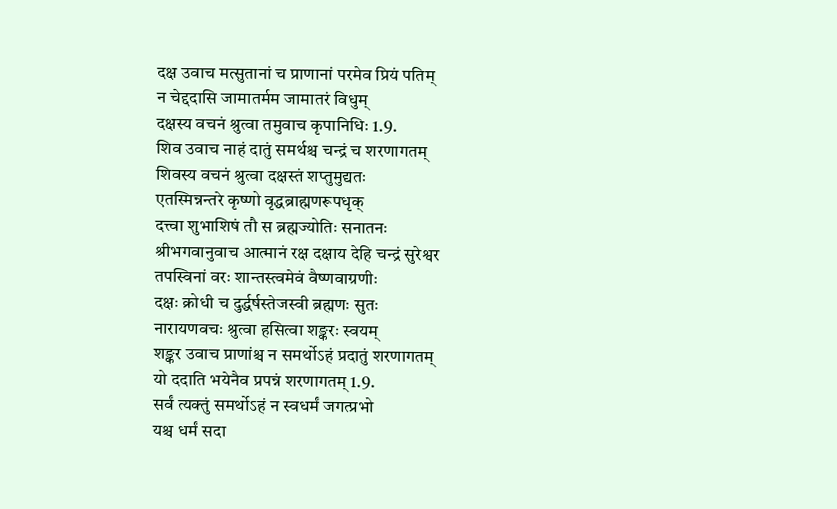दक्ष उवाच मत्सुतानां च प्राणानां परमेव प्रियं पतिम्
न चेद्ददासि जामातर्मम जामातरं विधुम्
दक्षस्य वचनं श्रुत्वा तमुवाच कृपानिधिः 1.9.
शिव उवाच नाहं दातुं समर्थश्च चन्द्रं च शरणागतम्
शिवस्य वचनं श्रुत्वा दक्षस्तं शप्तुमुद्यतः
एतस्मिन्नन्तरे कृष्णो वृद्धब्राह्मणरूपधृक्
दत्त्वा शुभाशिषं तौ स ब्रह्मज्योतिः सनातनः
श्रीभगवानुवाच आत्मानं रक्ष दक्षाय देहि चन्द्रं सुरेश्वर
तपस्विनां वरः शान्तस्त्वमेवं वैष्णवाग्रणीः
दक्षः क्रोधी च दुर्द्धर्षस्तेजस्वी ब्रह्मणः सुतः
नारायणवचः श्रुत्वा हसित्वा शङ्करः स्वयम्
शङ्कर उवाच प्राणांश्च न समर्थोऽहं प्रदातुं शरणागतम्
यो ददाति भयेनैव प्रपन्नं शरणागतम् 1.9.
सर्वं त्यक्तुं समर्थोऽहं न स्वधर्मं जगत्प्रभो
यश्च धर्मं सदा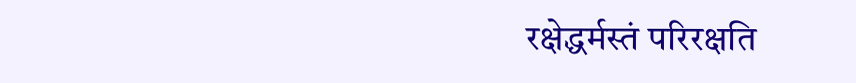रक्षेद्धर्मस्तं परिरक्षति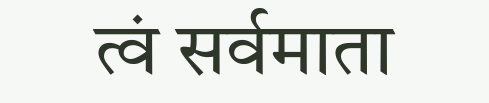त्वं सर्वमाता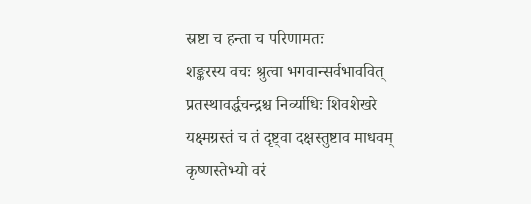स्रष्टा च हन्ता च परिणामतः
शङ्करस्य वचः श्रुत्वा भगवान्सर्वभाववित्
प्रतस्थावर्द्धचन्द्रश्च निर्व्याधिः शिवशेखरे
यक्ष्मग्रस्तं च तं दृष्ट्वा दक्षस्तुष्टाव माधवम्
कृष्णस्तेभ्यो वरं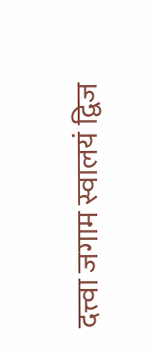दत्त्वा जगाम स्वालयं द्विज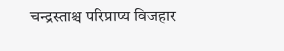चन्द्रस्ताश्च परिप्राप्य विजहार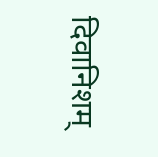दिवानिशम्